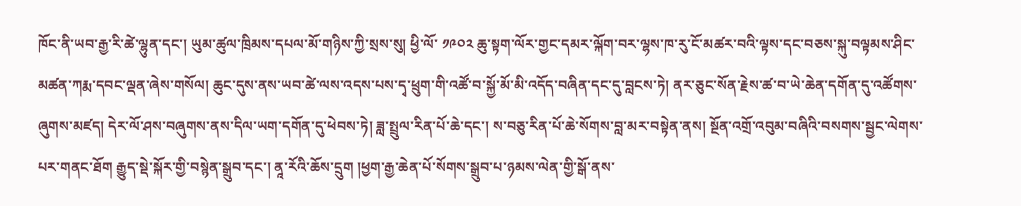ཁོང་ནི་ཡབ་རྒྱ་རི་ཚེ་ལྷུན་དང་། ཡུམ་ཚུལ་ཁྲིམས་དཔལ་མོ་གཉིས་ཀྱི་སྲས་སུ། ཕྱི་ལོ་ ༡༩༠༢ ཆུ་སྟག་ལོར་གྱང་དམར་ལྐོག་བར་ལྷས་ཁ་རུ་ངོ་མཚར་བའི་ལྟས་དང་བཅས་སྐུ་བལྟམས་ཤིང་མཚན་ཀརྨ་དབང་ལྡན་ཞེས་གསོལ། ཆུང་དུས་ནས་ཡབ་ཚེ་ལས་འདས་པས་དྭ་ཕྲུག་གི་འཚོ་བ་སྐྱོ་མོ་མི་འདོད་བཞིན་དང་དུ་བླངས་ཏེ། ནར་ཅུང་སོན་རྗེས་ཚ་བ་ཡེ་ཆེན་དགོན་དུ་འཚོགས་ཞུགས་མཛད། དེར་ལོ་ཤས་བཞུགས་ནས་དིལ་ཡག་དགོན་དུ་ཕེབས་ཏེ། ཟླ་སྤྲུལ་རིན་པོ་ཆེ་དང་། ས་བཅུ་རིན་པོ་ཆེ་སོགས་བླ་མར་བསྟེན་ནས། སྔོན་འགྲོ་འབུམ་བཞིའི་བསགས་སྦྱང་ལེགས་པར་གནང་ཐོག རྒྱུད་སྡེ་སྐོར་གྱི་བསྙེན་སྒྲུབ་དང་། ནཱ་རོའི་ཆོས་དྲུག །ཕྱག་རྒྱ་ཆེན་པོ་སོགས་སྒྲུབ་པ་ཉམས་ལེན་གྱི་སྒོ་ནས་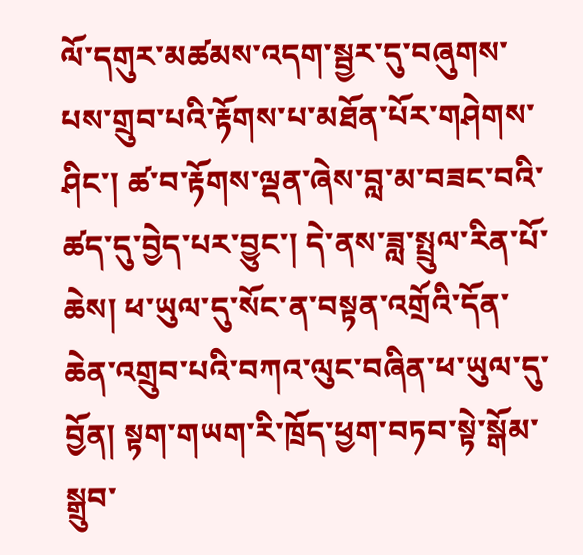ལོ་དགུར་མཚམས་འདག་སྦྱར་དུ་བཞུགས་པས་གྲུབ་པའི་རྟོགས་པ་མཐོན་པོར་གཤེགས་ཤིང་། ཚ་བ་རྟོགས་ལྡན་ཞེས་བླ་མ་བཟང་བའི་ཚད་དུ་བྱེད་པར་བྱུང་། དེ་ནས་ཟླ་སྤྲུལ་རིན་པོ་ཆེས། ཕ་ཡུལ་དུ་སོང་ན་བསྟན་འགྲོའི་དོན་ཆེན་འགྲུབ་པའི་བཀའ་ལུང་བཞིན་ཕ་ཡུལ་དུ་བྱོན། སྟག་གཡག་རི་ཁྲོད་ཕྱག་བཏབ་སྟེ་སྒོམ་སྒྲུབ་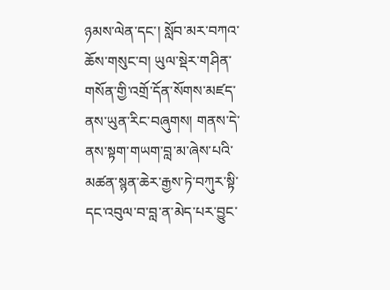ཉམས་ལེན་དང་། སློབ་མར་བཀའ་ཆོས་གསུང་བ། ཡུལ་སྡེར་གཤིན་གསོན་གྱི་འགྲོ་དོན་སོགས་མཛད་ནས་ཡུན་རིང་བཞུགས། གནས་དེ་ནས་སྟག་གཡག་བླ་མ་ཞེས་པའི་མཚན་སྙན་ཆེར་རྒྱས་ཏེ་བཀུར་སྟི་དང་འབུལ་བ་བླ་ན་མེད་པར་བྱུང་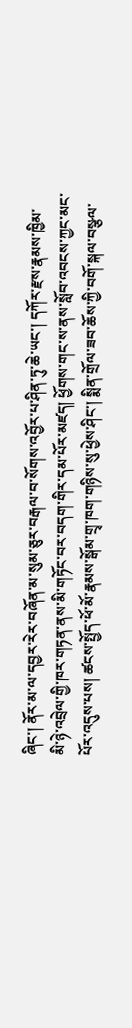ཞིང་། ནོར་མ་ལ་དབྱར་རེར་བཞོན་མ་སུམ་ཅུར་བརྒལ་བ་སོགས་འབྱོར་པ་ཤིན་ཏུ་ཆེ་ཡང་། དཀོར་རྫས་རྣམས་ཁྱིམ་མི་ཉེ་འབྲེལ་གྱི་ཁར་གཏན་ནས་མི་གཏོང་བར་བདག་གིར་དམ་པོར་མཛད། ཕྱོགས་གང་ས་ནས་སློབ་འབངས་ཀྱང་མང་པོར་འདུས་པས། ཚངས་སྤྱོད་ཕོ་མོ་རྣམས་སྒོམ་གྲྭ་ཁག་གཉིས་སུ་ཕྱེས་ཤིང་། སྨིན་གྲོལ་ཟབ་ཆོས་ཀྱི་བགོ་སྐལ་བསྩལ་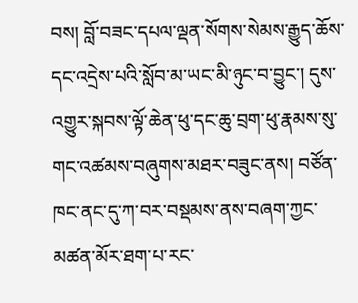བས། བློ་བཟང་དཔལ་ལྡན་སོགས་སེམས་རྒྱུད་ཆོས་དང་འདྲེས་པའི་སློབ་མ་ཡང་མི་ཉུང་བ་བྱུང་། དུས་འགྱུར་སྐབས་ལྟོ་ཆེན་ཕུ་དང་ཆུ་བྲག་ཕུ་རྣམས་སུ་གང་འཚམས་བཞུགས་མཐར་བཟུང་ནས། བཙོན་ཁང་ནང་དུ་ཀ་བར་བསྡམས་ནས་བཞག་ཀྱང་མཚན་མོར་ཐག་པ་རང་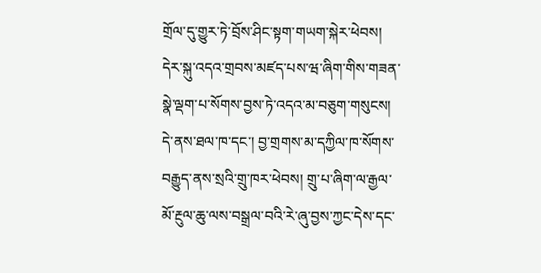གྲོལ་དུ་གྱུར་ཏེ་བྲོས་ཤིང་སྟག་གཡག་སྐེར་ཕེབས། དེར་སྐུ་འདའ་གྲབས་མཛད་པས་ཝ་ཞིག་གིས་གཟན་སྣེ་ལྡག་པ་སོགས་བྱས་ཏེ་འདའ་མ་བཅུག་གསུངས། དེ་ནས་ཐལ་ཁ་དང་། བྱ་གྲགས་མ་དཀྱིལ་ཁ་སོགས་བརྒྱུད་ནས་སྲའི་གྲུ་ཁར་ཕེབས། གྲུ་པ་ཞིག་ལ་རྒྱལ་མོ་རྔུལ་ཆུ་ལས་བསྒྲལ་བའི་རེ་ཞུ་བྱས་ཀྱང་དེས་དང་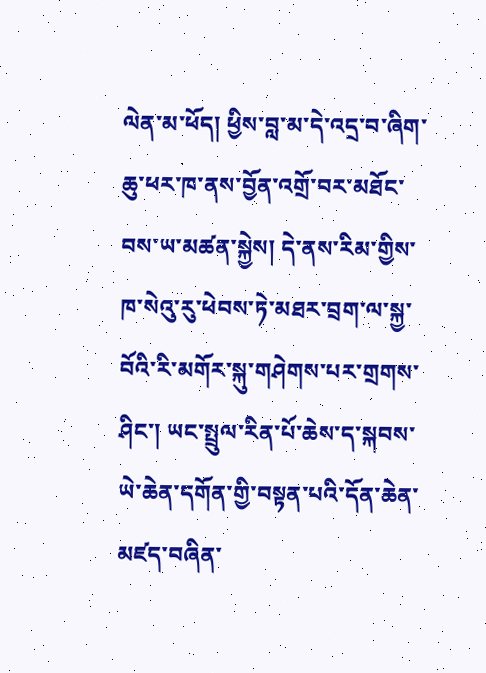ལེན་མ་ཕོད། ཕྱིས་བླ་མ་དེ་འདྲ་བ་ཞིག་ཆུ་ཕར་ཁ་ནས་བྱོན་འགྲོ་བར་མཐོང་བས་ཡ་མཚན་སྐྱེས། དེ་ནས་རིམ་གྱིས་ཁ་སེའུ་རུ་ཕེབས་ཏེ་མཐར་བྲག་ལ་སྐྱ་བོའི་རི་མགོར་སྐུ་གཤེགས་པར་གྲགས་ཤིང་། ཡང་སྤྲུལ་རིན་པོ་ཆེས་ད་སྐབས་ཡེ་ཆེན་དགོན་གྱི་བསྟན་པའི་དོན་ཆེན་མཛད་བཞིན་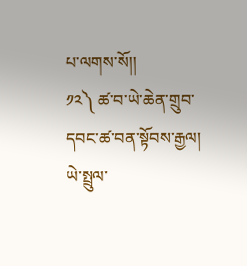པ་ལགས་སོ།།
༡༢༽ ཚ་བ་ཡེ་ཆེན་གྲུབ་དབང་ཚ་བན་སྟོབས་རྒྱལ།
ཡེ་སྤྲུལ་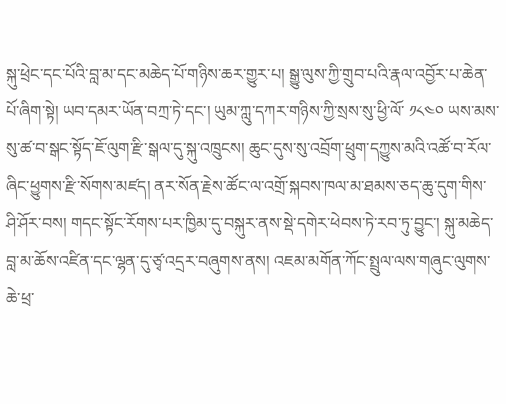སྐུ་ཕྲེང་དང་པོའི་བླ་མ་དང་མཆེད་པོ་གཉིས་ཆར་གྱུར་པ། སྒྱུ་ལུས་ཀྱི་གྲུབ་པའི་རྣལ་འབྱོར་པ་ཆེན་པོ་ཞིག་སྟེ། ཡབ་དམར་ཡོན་བཀྲ་ཏེ་དང་། ཡུམ་ཀླུ་དཀར་གཉིས་ཀྱི་སྲས་སུ་ཕྱི་ལོ་ ༡༨༤༠ ཡས་མས་སུ་ཚ་བ་སྒང་སྟོད་ཇོ་ལུག་རྫི་སྒལ་དུ་སྐུ་འཁྲུངས། ཆུང་དུས་སུ་འབྲོག་ཕྲུག་དཀྱུས་མའི་འཚོ་བ་རོལ་ཞིང་ཕྱུགས་རྫི་སོགས་མཛད། ནར་སོན་རྗེས་ཚོང་ལ་འགྲོ་སྐབས་ཁལ་མ་ཐམས་ཅད་ཆུ་དུག་གིས་ཤི་ཤོར་བས། གདང་སྟོང་རོགས་པར་ཁྱིམ་དུ་བསྐུར་ནས་སྡེ་དགེར་ཕེབས་ཏེ་རབ་ཏུ་བྱུང་། སྐུ་མཆེད་བླ་མ་ཆོས་འཛིན་དང་ལྷན་དུ་ཙྭ་འདྲར་བཞུགས་ནས། འཇམ་མགོན་ཀོང་སྤྲུལ་ལས་གཞུང་ལུགས་ཆེ་ཕྲ་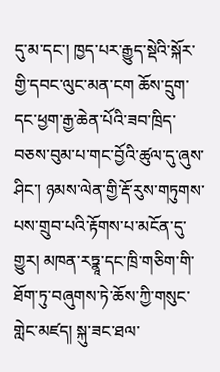དུ་མ་དང་། ཁྱད་པར་རྒྱུད་སྡེའི་སྐོར་གྱི་དབང་ལུང་མན་ངག ཆོས་དྲུག་དང་ཕྱག་རྒྱ་ཆེན་པོའི་ཟབ་ཁྲིད་བཅས་བུམ་པ་གང་བྱོའི་ཚུལ་དུ་ཞུས་ཤིང་། ཉམས་ལེན་གྱི་རྡོ་རུས་གཏུགས་པས་གྲུབ་པའི་རྟོགས་པ་མངོན་དུ་གྱུར། མཁན་རཏྣཱ་དང་ཁྲི་གཅིག་གི་ཐོག་ཏུ་བཞུགས་ཏེ་ཆོས་ཀྱི་གསུང་གླེང་མཛད། སྐུ་ཟང་ཐལ་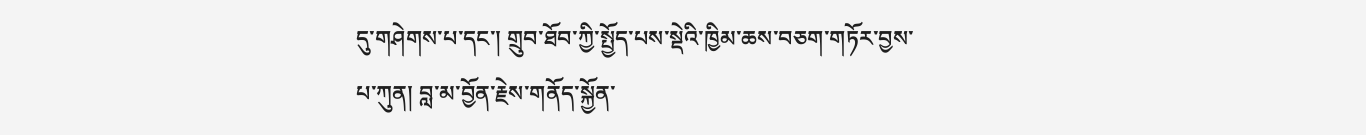དུ་གཤེགས་པ་དང་། གྲུབ་ཐོབ་ཀྱི་སྤྱོད་པས་སྡེའི་ཁྱིམ་ཆས་བཅག་གཏོར་བྱས་པ་ཀུན། བླ་མ་བྱོན་རྗེས་གནོད་སྐྱོན་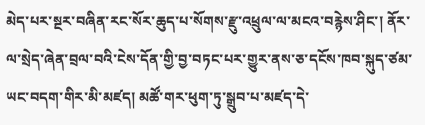མེད་པར་སྔར་བཞིན་རང་སོར་ཆུད་པ་སོགས་རྫུ་འཕྲུལ་ལ་མངའ་བརྙེས་ཤིང་། ནོར་ལ་སྲེད་ཞེན་བྲལ་བའི་ངེས་དོན་གྱི་བྱ་བཏང་པར་གྱུར་ནས་ཅ་དངོས་ཁབ་སྐུད་ཙམ་ཡང་བདག་གིར་མི་མཛད། མཚོ་གར་ཕུག་ཏུ་སྒྲུབ་པ་མཛད་དེ་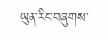ཡུན་རིང་བཞུགས་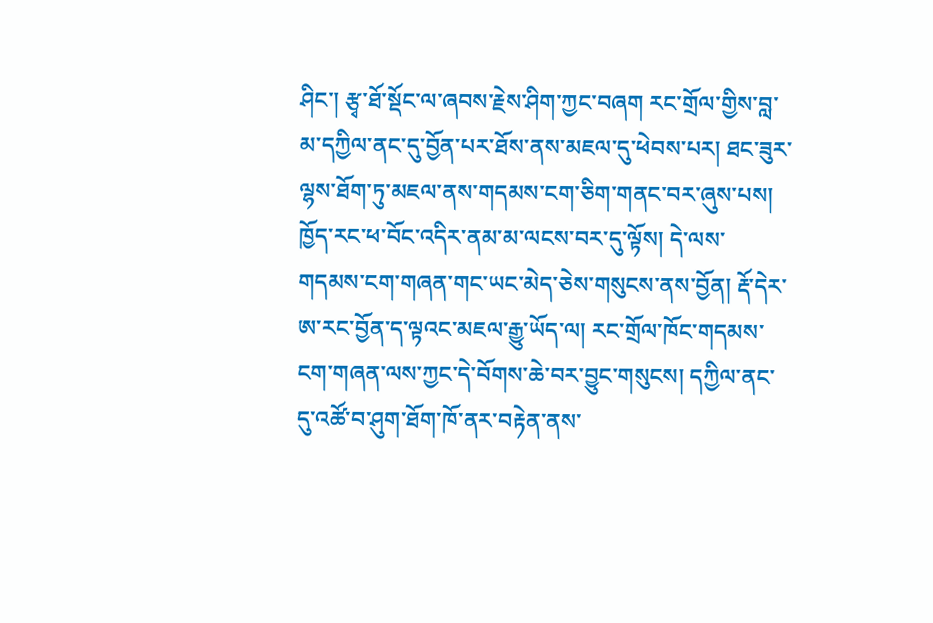ཤིང་། རྩྭ་ཐོ་སྡོང་ལ་ཞབས་རྗེས་ཤིག་ཀྱང་བཞག རང་གྲོལ་གྱིས་བླ་མ་དཀྱིལ་ནང་དུ་བྱོན་པར་ཐོས་ནས་མཇལ་དུ་ཕེབས་པར། ཐང་ཟུར་ལྷས་ཐོག་ཏུ་མཇལ་ནས་གདམས་ངག་ཅིག་གནང་བར་ཞུས་པས། ཁྱོད་རང་ཕ་བོང་འདིར་ནམ་མ་ལངས་བར་དུ་ལྟོས། དེ་ལས་གདམས་ངག་གཞན་གང་ཡང་མེད་ཅེས་གསུངས་ནས་བྱོན། རྡོ་དེར་ཨ་རང་བྱོན་ད་ལྟའང་མཇལ་རྒྱུ་ཡོད་ལ། རང་གྲོལ་ཁོང་གདམས་ངག་གཞན་ལས་ཀྱང་དེ་བོགས་ཆེ་བར་བྱུང་གསུངས། དཀྱིལ་ནང་དུ་འཚོ་བ་ཤུག་ཐོག་ཁོ་ནར་བརྟེན་ནས་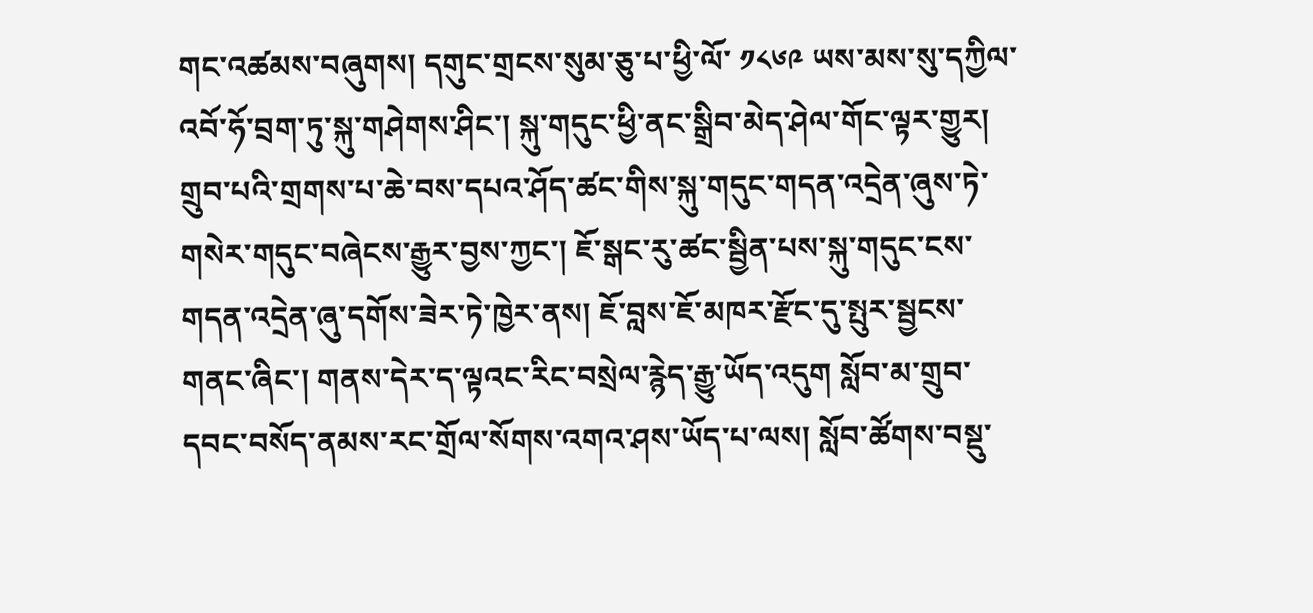གང་འཚམས་བཞུགས། དགུང་གྲངས་སུམ་ཅུ་པ་ཕྱི་ལོ་ ༡༨༦༩ ཡས་མས་སུ་དཀྱིལ་འབོ་ཧོ་བྲག་ཏུ་སྐུ་གཤེགས་ཤིང་། སྐུ་གདུང་ཕྱི་ནང་སྒྲིབ་མེད་ཤེལ་གོང་ལྟར་གྱུར། གྲུབ་པའི་གྲགས་པ་ཆེ་བས་དཔའ་ཤོད་ཚང་གིས་སྐུ་གདུང་གདན་འདྲེན་ཞུས་ཏེ་གསེར་གདུང་བཞེངས་རྒྱུར་བྱས་ཀྱང་། ཇོ་སྒང་རུ་ཚང་སྦྱིན་པས་སྐུ་གདུང་ངས་གདན་འདྲེན་ཞུ་དགོས་ཟེར་ཏེ་ཁྱེར་ནས། ཇོ་བླས་ཇོ་མཁར་རྫོང་དུ་སྤུར་སྦྱངས་གནང་ཞིང་། གནས་དེར་ད་ལྟའང་རིང་བསྲེལ་རྙེད་རྒྱུ་ཡོད་འདུག སློབ་མ་གྲུབ་དབང་བསོད་ནམས་རང་གྲོལ་སོགས་འགའ་ཤས་ཡོད་པ་ལས། སློབ་ཚོགས་བསྡུ་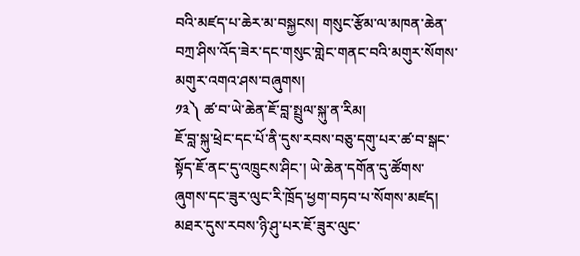བའི་མཛད་པ་ཆེར་མ་བསྐྱངས། གསུང་རྩོམ་ལ་མཁན་ཆེན་བཀྲ་ཤིས་འོད་ཟེར་དང་གསུང་གླེང་གནང་བའི་མགུར་སོགས་མགུར་འགའ་ཤས་བཞུགས།
༡༣༽ ཚ་བ་ཡེ་ཆེན་ཇོ་བླ་སྤྲུལ་སྐུ་ན་རིམ།
ཇོ་བླ་སྐུ་ཕྲེང་དང་པོ་ནི་དུས་རབས་བཅུ་དགུ་པར་ཚ་བ་སྒང་སྟོད་ཇོ་ནང་དུ་འཁྲུངས་ཤིང་། ཡེ་ཆེན་དགོན་དུ་ཚོགས་ཞུགས་དང་ཟུར་ལུང་རི་ཁྲོད་ཕྱག་བཏབ་པ་སོགས་མཛད། མཐར་དུས་རབས་ཉི་ཤུ་པར་ཇོ་ཟུར་ལུང་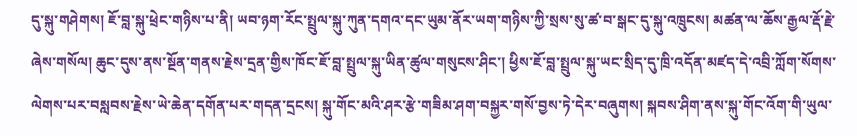དུ་སྐུ་གཤེགས། ཇོ་བླ་སྐུ་ཕྲེང་གཉིས་པ་ནི། ཡབ་ཉག་རོང་སྤྲུལ་སྐུ་ཀུན་དགའ་དང་ཡུམ་ནོར་ཡག་གཉིས་ཀྱི་སྲས་སུ་ཚ་བ་སྒང་དུ་སྐུ་འཁྲུངས། མཚན་ལ་ཆོས་རྒྱལ་རྡོ་རྗེ་ཞེས་གསོལ། ཆུང་དུས་ནས་སྔོན་གནས་རྗེས་དྲན་གྱིས་ཁོང་ཇོ་བླ་སྤྲུལ་སྐུ་ཡིན་ཚུལ་གསུངས་ཤིང་། ཕྱིས་ཇོ་བླ་སྤྲུལ་སྐུ་ཡང་སྲིད་དུ་ཁྲི་འདོན་མཛད་དེ་འབྲི་ཀློག་སོགས་ལེགས་པར་བསླབས་རྗེས་ཡེ་ཆེན་དགོན་པར་གདན་དྲངས། སྐུ་གོང་མའི་ཤར་རྩེ་གཟིམ་ཤག་བསྐྱར་གསོ་བྱས་ཏེ་དེར་བཞུགས། སྐབས་ཤིག་ནས་སྐུ་གོང་འོག་གི་ཡུལ་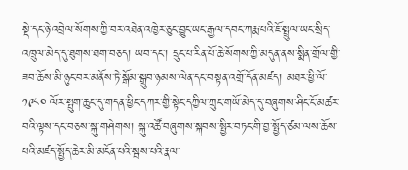སྡེ་དང་ཉེ་འབྲེལ་སོགས་ཀྱི་བར་འཐེན་འཁྱེར་ཅུང་བྱུང་ཡང་རྒྱལ་དབང་ཀརྨ་པའི་ཇོ་སྤྲུལ་ཡང་སྲིད་འཁྲུལ་མེད་དུ་ཐུགས་ཐག་བཅད། ཡབ་དང་། དྲུང་པ་རིན་པོ་ཆེ་སོགས་ཀྱི་མདུན་ནས་སྨིན་གྲོལ་གྱི་ཟབ་ཆོས་མི་ཉུང་བར་མནོས་ཏེ་སྒོམ་སྒྲུབ་ཉམས་ལེན་དང་བསྟན་འགྲོ་དོན་མཛད། མཐར་ཕྱི་ལོ་ ༡༩༨༠ ལོར་སྤུག་ཆུང་དུ་གདན་ཕྱིང་དཀར་གྱི་སྟེང་དཀྱིལ་ཀྲུང་གཡོ་མེད་དུ་བཞུགས་ཤིང་ངོ་མཚར་བའི་ལྟས་དང་བཅས་སྐུ་གཤེགས། སྐུ་འཚོ་བཞུགས་སྐབས་སྤྱིར་བཏང་གི་བྱ་སྤྱོད་ཙམ་ལས་ཆོས་པའི་མཛད་སྤྱོད་ཆེར་མི་མངོན་པའི་སྦས་པའི་རྣལ་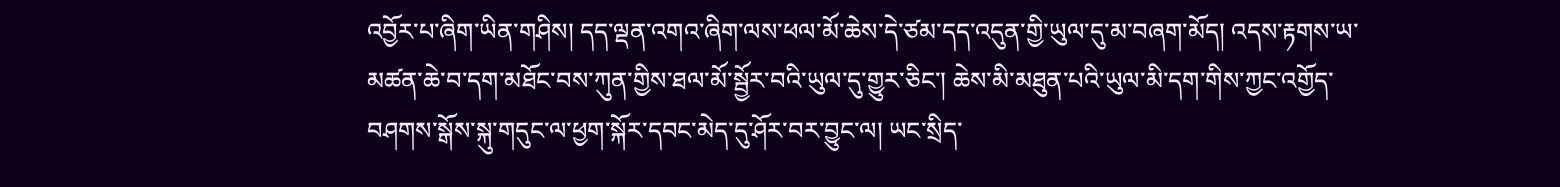འབྱོར་པ་ཞིག་ཡིན་གཤིས། དད་ལྡན་འགའ་ཞིག་ལས་ཕལ་མོ་ཆེས་དེ་ཙམ་དད་འདུན་གྱི་ཡུལ་དུ་མ་བཞག་མོད། འདས་རྟགས་ཡ་མཚན་ཆེ་བ་དག་མཐོང་བས་ཀུན་གྱིས་ཐལ་མོ་སྦྱོར་བའི་ཡུལ་དུ་གྱུར་ཅིང་། ཆེས་མི་མཐུན་པའི་ཡུལ་མི་དག་གིས་ཀྱང་འགྱོད་བཤགས་སྒོས་སྐུ་གདུང་ལ་ཕྱག་སྐོར་དབང་མེད་དུ་ཤོར་བར་བྱུང་ལ། ཡང་སྲིད་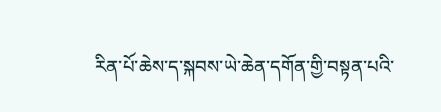རིན་པོ་ཆེས་ད་སྐབས་ཡེ་ཆེན་དགོན་གྱི་བསྟན་པའི་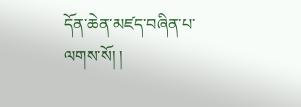དོན་ཆེན་མཛད་བཞིན་པ་ལགས་སོ། །